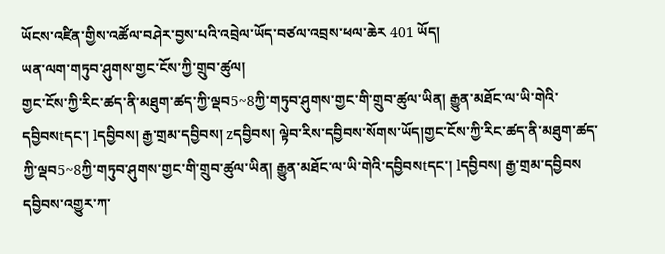ཡོངས་འཛིན་གྱིས་འཚོལ་བཤེར་བྱས་པའི་འབྲེལ་ཡོད་བཙལ་འབྲས་ཕལ་ཆེར 401 ཡོད།
ཡན་ལག་གཏུབ་ཤུགས་གྱང་ངོས་ཀྱི་གྲུབ་ཚུལ།
གྱང་ངོས་ཀྱི་རིང་ཚད་ནི་མཐུག་ཚད་ཀྱི་ལྡབ5~8ཀྱི་གཏུབ་ཤུགས་གྱང་གི་གྲུབ་ཚུལ་ཡིན། རྒྱུན་མཐོང་ལ་ཡི་གེའི་དབྱིབསtདང་། lདབྱིབས། རྒྱ་གྲམ་དབྱིབས། zདབྱིབས། ལྟེབ་རིས་དབྱིབས་སོགས་ཡོད།གྱང་ངོས་ཀྱི་རིང་ཚད་ནི་མཐུག་ཚད་ཀྱི་ལྡབ5~8ཀྱི་གཏུབ་ཤུགས་གྱང་གི་གྲུབ་ཚུལ་ཡིན། རྒྱུན་མཐོང་ལ་ཡི་གེའི་དབྱིབསtདང་། lདབྱིབས། རྒྱ་གྲམ་དབྱིབས
དབྱིབས་འགྱུར་ཀ་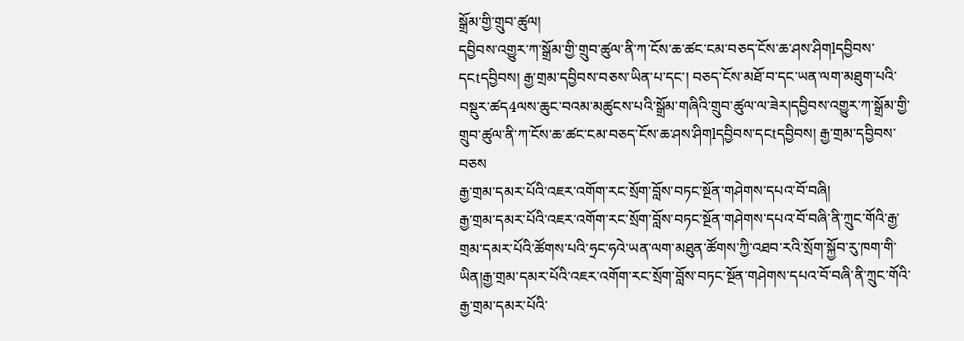སྒྲོམ་གྱི་གྲུབ་ཚུལ།
དབྱིབས་འགྱུར་ཀ་སྒྲོམ་གྱི་གྲུབ་ཚུལ་ནི་ཀ་ངོས་ཆ་ཚང་ངམ་བཅད་ངོས་ཆ་ཤས་ཤིགlདབྱིབས་དངtདབྱིབས། རྒྱ་གྲམ་དབྱིབས་བཅས་ཡིན་པ་དང་། བཅད་ངོས་མཐོ་བ་དང་ཡན་ལག་མཐུག་པའི་བསྡུར་ཚད4ལས་ཆུང་བའམ་མཚུངས་པའི་སྒྲོམ་གཞིའི་གྲུབ་ཚུལ་ལ་ཟེར།དབྱིབས་འགྱུར་ཀ་སྒྲོམ་གྱི་གྲུབ་ཚུལ་ནི་ཀ་ངོས་ཆ་ཚང་ངམ་བཅད་ངོས་ཆ་ཤས་ཤིགlདབྱིབས་དངtདབྱིབས། རྒྱ་གྲམ་དབྱིབས་བཅས
རྒྱ་གྲམ་དམར་པོའི་འཇར་འགོག་རང་སྲོག་བློས་བཏང་སྔོན་གཤེགས་དཔའ་བོ་བཞི།
རྒྱ་གྲམ་དམར་པོའི་འཇར་འགོག་རང་སྲོག་བློས་བཏང་སྔོན་གཤེགས་དཔའ་བོ་བཞི་ནི་ཀྲུང་གོའི་རྒྱ་གྲམ་དམར་པོའི་ཚོགས་པའི་ཧྲང་ཧའེ་ཡན་ལག་མཐུན་ཚོགས་ཀྱི་འཐབ་རའི་སྲོག་སྐྱོབ་རུ་ཁག་གི་ཡིན།རྒྱ་གྲམ་དམར་པོའི་འཇར་འགོག་རང་སྲོག་བློས་བཏང་སྔོན་གཤེགས་དཔའ་བོ་བཞི་ནི་ཀྲུང་གོའི་རྒྱ་གྲམ་དམར་པོའི་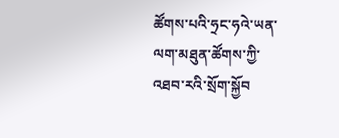ཚོགས་པའི་ཧྲང་ཧའེ་ཡན་ལག་མཐུན་ཚོགས་ཀྱི་འཐབ་རའི་སྲོག་སྐྱོབ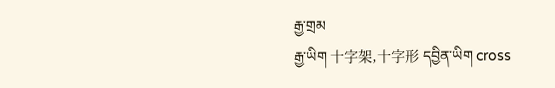རྒྱ་གྲམ
རྒྱ་ཡིག 十字架,十字形 དབྱིན་ཡིག cross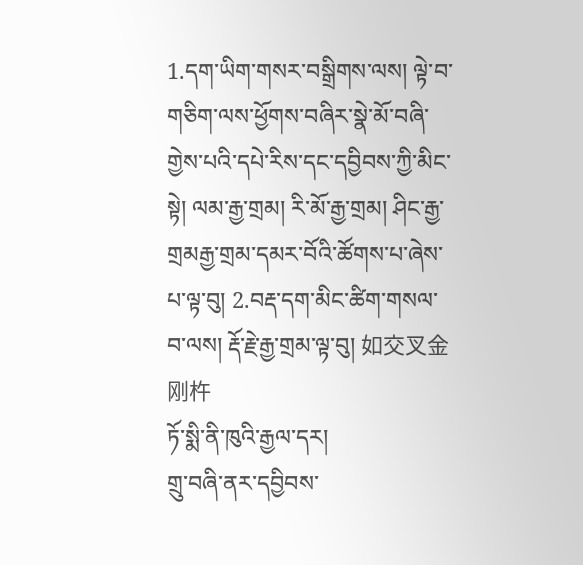1.དག་ཡིག་གསར་བསྒྲིགས་ལས། ལྟེ་བ་གཅིག་ལས་ཕྱོགས་བཞིར་སྣེ་མོ་བཞི་གྱེས་པའི་དཔེ་རིས་དང་དབྱིབས་ཀྱི་མིང་སྟེ། ལམ་རྒྱ་གྲམ། རི་མོ་རྒྱ་གྲམ། ཤིང་རྒྱ་གྲམརྒྱ་གྲམ་དམར་བོའི་ཚོགས་པ་ཞེས་པ་ལྟ་བུ། 2.བརྡ་དག་མིང་ཚིག་གསལ་བ་ལས། རྡོ་རྗེ་རྒྱ་གྲམ་ལྟ་བུ། 如交叉金刚杵
ཏོ་སྨི་ནི་ཁུའི་རྒྱལ་དར།
གྲུ་བཞི་ནར་དབྱིབས་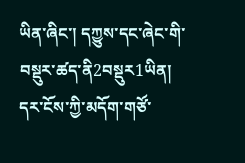ཡིན་ཞིང་། དཀྱུས་དང་ཞེང་གི་བསྡུར་ཚད་ནི2བསྡུར1ཡིན། དར་ངོས་ཀྱི་མདོག་གཙོ་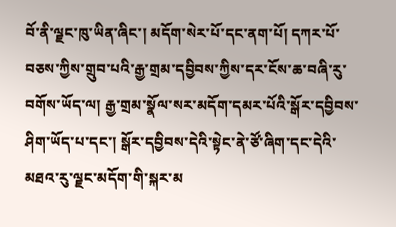བོ་ནི་ལྗང་ཁུ་ཡིན་ཞིང་། མདོག་སེར་པོ་དང་ནག་པོ། དཀར་པོ་བཅས་ཀྱིས་གྲུབ་པའི་རྒྱ་གྲམ་དབྱིབས་ཀྱིས་དར་ངོས་ཆ་བཞི་རུ་བགོས་ཡོད་ལ། རྒྱ་གྲམ་སྣོལ་སར་མདོག་དམར་པོའི་སྒོར་དབྱིབས་ཤིག་ཡོད་པ་དང་། སྒོར་དབྱིབས་དེའི་སྟེང་ནེ་ཙོ་ཞིག་དང་དེའི་མཐའ་རུ་ལྗང་མདོག་གི་སྐར་མ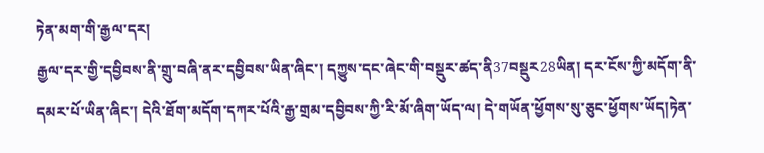ཏེན་མག་གི་རྒྱལ་དར།
རྒྱལ་དར་གྱི་དབྱིབས་ནི་གྲུ་བཞི་ནར་དབྱིབས་ཡིན་ཞིང་། དཀྱུས་དང་ཞེང་གི་བསྡུར་ཚད་ནི37བསྡུར28ཡིན། དར་ངོས་ཀྱི་མདོག་ནི་དམར་པོ་ཡིན་ཞིང་། དེའི་ཐོག་མདོག་དཀར་པོའི་རྒྱ་གྲམ་དབྱིབས་ཀྱི་རི་མོ་ཞིག་ཡོད་ལ། དེ་གཡོན་ཕྱོགས་སུ་ཅུང་ཕྱོགས་ཡོད།ཏེན་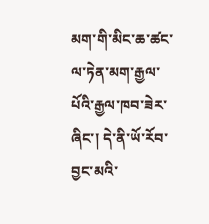མག་གི་མིང་ཆ་ཚང་ལ་ཏེན་མག་རྒྱལ་པོའི་རྒྱལ་ཁབ་ཟེར་ཞིང་། དེ་ནི་ཡོ་རོབ་བྱང་མའི་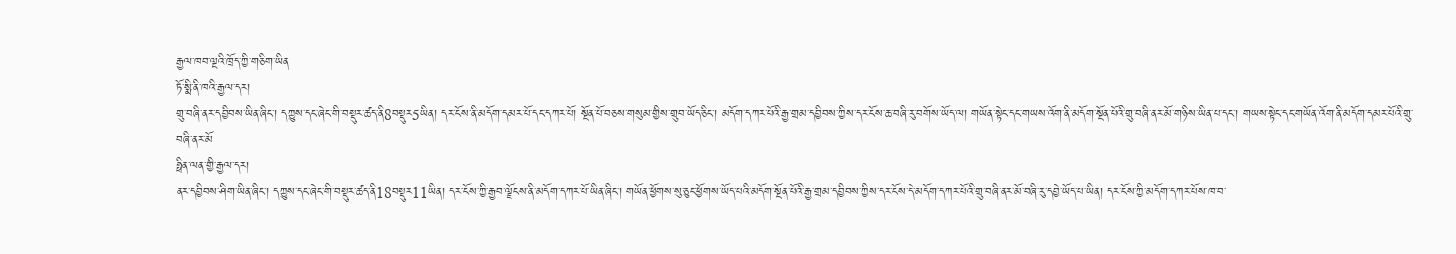རྒྱལ་ཁབ་ལྔའི་ཁྲོད་ཀྱི་གཅིག་ཡིན
ཏོ་སྨི་ནི་ཁའི་རྒྱལ་དར།
གྲུ་བཞི་ནར་དབྱིབས་ཡིན་ཞིང་། དཀྱུས་དང་ཞེང་གི་བསྡུར་ཚད་ནི8བསྡུར5ཡིན། དར་ངོས་ནི་མདོག་དམར་པོ་དང་དཀར་པོ། སྔོན་པོ་བཅས་གསུམ་གྱིས་གྲུབ་ཡོད་ཅིང་། མདོག་དཀར་པོའི་རྒྱ་གྲམ་དབྱིབས་ཀྱིས་དར་ངོས་ཆ་བཞི་རུ་བགོས་ཡོད་ལ། གཡོན་སྟེང་དང་གཡས་འོག་ནི་མདོག་སྔོན་པོའི་གྲུ་བཞི་ནར་མོ་གཉིས་ཡིན་པ་དང་། གཡས་སྟེང་དང་གཡོན་འོག་ནི་མདོག་དམར་པོའི་གྲུ་བཞི་ནར་མོ
ཧྥིན་ལན་གྱི་རྒྱལ་དར།
ནར་དབྱིབས་ཤིག་ཡིན་ཞིང་། དཀྱུས་དང་ཞེང་གི་བསྡུར་ཚད་ནི18བསྡུར11ཡིན། དར་ངོས་ཀྱི་རྒྱབ་ལྗོངས་ནི་མདོག་དཀར་པོ་ཡིན་ཞིང་། གཡོན་ཕྱོགས་སུ་ཅུང་ཕྱོགས་ཡོད་པའི་མདོག་སྔོན་པོའི་རྒྱ་གྲམ་དབྱིབས་ཀྱིས་དར་ངོས་དེ་མདོག་དཀར་པོའི་གྲུ་བཞི་ནར་མོ་བཞི་རུ་དབྱེ་ཡོད་པ་ཡིན། དར་ངོས་ཀྱི་མདོག་དཀར་པོས་ཁ་བ་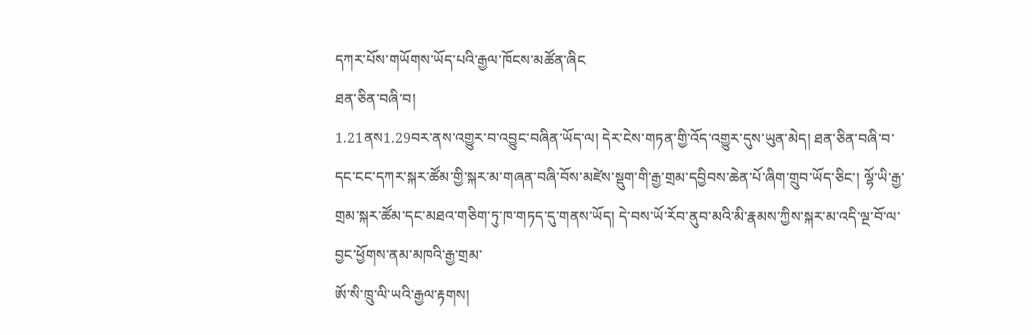དཀར་པོས་གཡོགས་ཡོད་པའི་རྒྱལ་ཁོངས་མཚོན་ཞིང
ཐན་ཅིན་བཞི་བ།
1.21ནས1.29བར་ནས་འགྱུར་བ་འབྱུང་བཞིན་ཡོད་ལ། དེར་ངེས་གཏན་གྱི་འོད་འགྱུར་དུས་ཡུན་མེད། ཐན་ཅིན་བཞི་བ་དང་ངང་དཀར་སྐར་ཚོམ་གྱི་སྐར་མ་གཞན་བཞི་བོས་མཛེས་སྡུག་གི་རྒྱ་གྲམ་དབྱིབས་ཆེན་པོ་ཞིག་གྲུབ་ཡོད་ཅིང་། ལྷོ་ཡི་རྒྱ་གྲམ་སྐར་ཚོམ་དང་མཐའ་གཅིག་ཏུ་ཁ་གཏད་དུ་གནས་ཡོད། དེ་བས་ཡོ་རོབ་ནུབ་མའི་མི་རྣམས་ཀྱིས་སྐར་མ་འདི་ལྔ་བོ་ལ་བྱང་ཕྱོགས་ནམ་མཁའི་རྒྱ་གྲམ་
ཨོ་སི་ཁྲུ་ལི་ཡའི་རྒྱལ་རྟགས།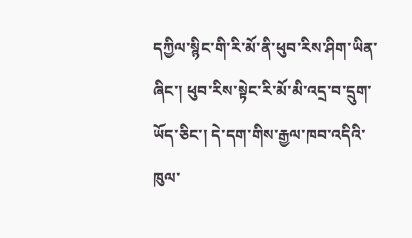དཀྱིལ་སྙིང་གི་རི་མོ་ནི་ཕུབ་རིས་ཤིག་ཡིན་ཞིང་། ཕུབ་རིས་སྟེང་རི་མོ་མི་འདྲ་བ་དྲུག་ཡོད་ཅིང་། དེ་དག་གིས་རྒྱལ་ཁབ་འདིའི་ཁུལ་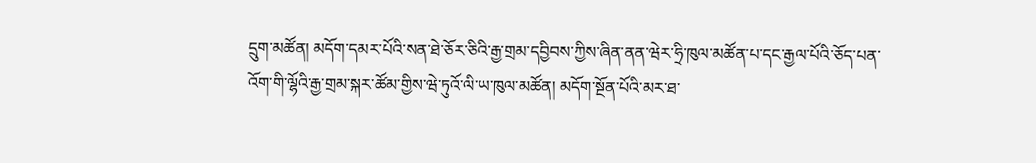དྲུག་མཚོན། མདོག་དམར་པོའི་སན་ཐེ་ཅོར་ཅིའི་རྒྱ་གྲམ་དབྱིབས་ཀྱིས་ཞིན་ནན་ཝེར་ཧྲི་ཁུལ་མཚོན་པ་དང་རྒྱལ་པོའི་ཅོད་པན་འོག་གི་ལྷོའི་རྒྱ་གྲམ་སྐར་ཚོམ་གྱིས་ཝེ་ཏུའོ་ལི་ཡ་ཁུལ་མཚོན། མདོག་སྔོན་པོའི་མར་ཐ་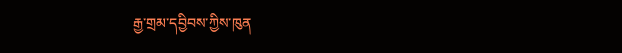རྒྱ་གྲམ་དབྱིབས་ཀྱིས་ཁུན